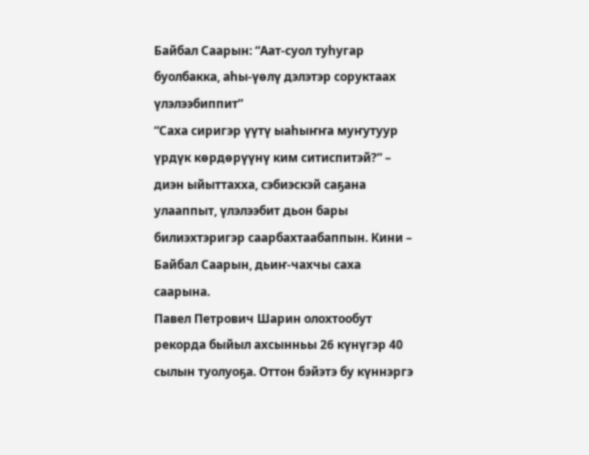Байбал Саарын: “Аат-суол туһугар буолбакка, аһы-үөлү дэлэтэр соруктаах үлэлээбиппит”
“Саха сиригэр үүтү ыаһыҥҥа муҥутуур үрдүк көрдөрүүнү ким ситиспитэй?” – диэн ыйыттахха, сэбиэскэй саҕана улааппыт, үлэлээбит дьон бары билиэхтэригэр саарбахтаабаппын. Кини – Байбал Саарын, дьиҥ-чахчы саха саарына.
Павел Петрович Шарин олохтообут рекорда быйыл ахсынньы 26 күнүгэр 40 сылын туолуоҕа. Оттон бэйэтэ бу күннэргэ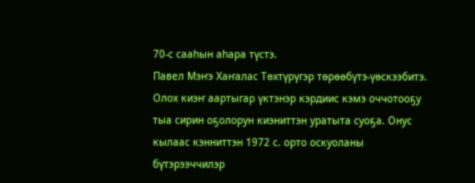70-с сааһын аһара түстэ.
Павел Мэҥэ Хаҥалас Төхтүрүгэр төрөөбүтэ-үөскээбитэ. Олох киэҥ аартыгар үктэнэр кэрдиис кэмэ оччотооҕу тыа сирин оҕолорун киэниттэн уратыта суоҕа. Онус кылаас кэнниттэн 1972 с. орто оскуоланы бүтэрээччилэр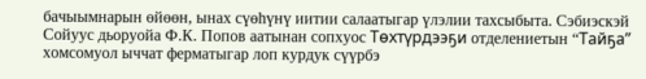бачыымнарын өйөөн, ынах сүөһүнү иитии салаатыгар үлэлии тахсыбыта. Сэбиэскэй Сойуус дьоруойа Ф.К. Попов аатынан сопхуос Төхтүрдээҕи отделениетын “Тайҕа” хомсомуол ыччат ферматыгар лоп курдук сүүрбэ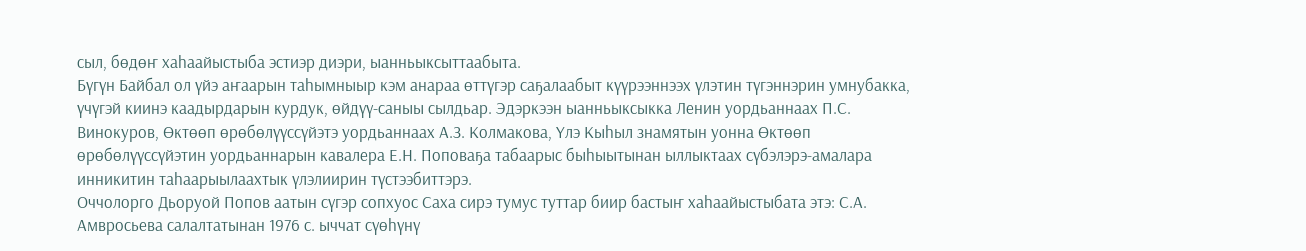сыл, бөдөҥ хаһаайыстыба эстиэр диэри, ыанньыксыттаабыта.
Бүгүн Байбал ол үйэ аҥаарын таһымныыр кэм анараа өттүгэр саҕалаабыт күүрээннээх үлэтин түгэннэрин умнубакка, үчүгэй киинэ каадырдарын курдук, өйдүү-саныы сылдьар. Эдэркээн ыанньыксыкка Ленин уордьаннаах П.С. Винокуров, Өктөөп өрөбөлүүссүйэтэ уордьаннаах А.З. Колмакова, Үлэ Кыһыл знамятын уонна Өктөөп өрөбөлүүссүйэтин уордьаннарын кавалера Е.Н. Поповаҕа табаарыс быһыытынан ыллыктаах сүбэлэрэ-амалара инникитин таһаарыылаахтык үлэлиирин түстээбиттэрэ.
Оччолорго Дьоруой Попов аатын сүгэр сопхуос Саха сирэ тумус туттар биир бастыҥ хаһаайыстыбата этэ: С.А. Амвросьева салалтатынан 1976 с. ыччат сүөһүнү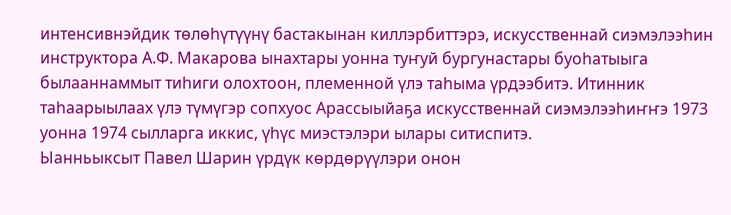интенсивнэйдик төлөһүтүүнү бастакынан киллэрбиттэрэ, искусственнай сиэмэлээһин инструктора А.Ф. Макарова ынахтары уонна туҥуй бургунастары буоһатыыга былааннаммыт тиһиги олохтоон, племенной үлэ таһыма үрдээбитэ. Итинник таһаарыылаах үлэ түмүгэр сопхуос Арассыыйаҕа искусственнай сиэмэлээһиҥҥэ 1973 уонна 1974 сылларга иккис, үһүс миэстэлэри ылары ситиспитэ.
Ыанньыксыт Павел Шарин үрдүк көрдөрүүлэри онон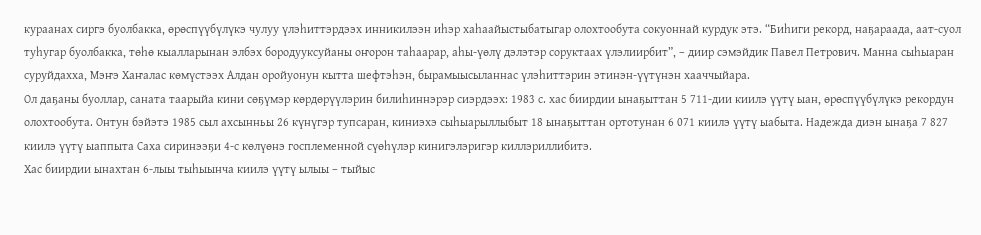кураанах сиргэ буолбакка, өрөспүүбүлүкэ чулуу үлэһиттэрдээх инникилээн иһэр хаһаайыстыбатыгар олохтообута сокуоннай курдук этэ. “Биһиги рекорд, наҕараада, аат-суол туһугар буолбакка, төһө кыалларынан элбэх бородууксуйаны оҥорон таһаарар, аһы-үөлү дэлэтэр соруктаах үлэлиирбит”, – диир сэмэйдик Павел Петрович. Манна сыһыаран суруйдахха, Мэҥэ Хаҥалас көмүстээх Алдан оройуонун кытта шефтэһэн, бырамыысыланнас үлэһиттэрин этинэн-үүтүнэн хааччыйара.
Ол даҕаны буоллар, саната таарыйа кини сөҕүмэр көрдөрүүлэрин билиһиннэрэр сиэрдээх: 1983 с. хас биирдии ынаҕыттан 5 711-дии киилэ үүтү ыан, өрөспүүбүлүкэ рекордун олохтообута. Онтун бэйэтэ 1985 сыл ахсынньы 26 күнүгэр тупсаран, киниэхэ сыһыарыллыбыт 18 ынаҕыттан ортотунан 6 071 киилэ үүтү ыабыта. Надежда диэн ынаҕа 7 827 киилэ үүтү ыаппыта Саха сиринээҕи 4-с көлүөнэ госплеменной сүөһүлэр кинигэлэригэр киллэриллибитэ.
Хас биирдии ынахтан 6-лыы тыһыынча киилэ үүтү ылыы – тыйыс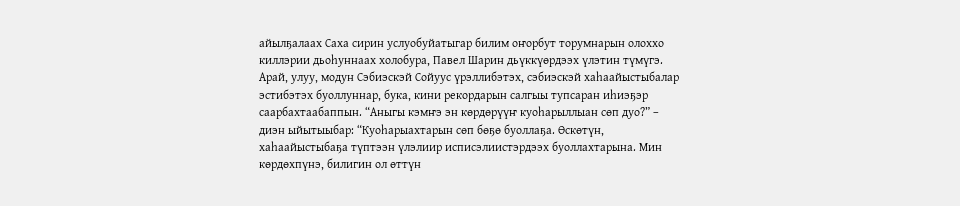айылҕалаах Саха сирин услуобуйатыгар билим оҥорбут торумнарын олоххо киллэрии дьоһуннаах холобура, Павел Шарин дьүккүөрдээх үлэтин түмүгэ. Арай, улуу, модун Сэбиэскэй Сойуус үрэллибэтэх, сэбиэскэй хаһаайыстыбалар эстибэтэх буоллуннар, бука, кини рекордарын салгыы тупсаран иһиэҕэр саарбахтаабаппын. “Аныгы кэмҥэ эн көрдөрүүҥ куоһарыллыан сөп дуо?” – диэн ыйытыыбар: “Куоһарыахтарын сөп бөҕө буоллаҕа. Өскөтүн, хаһаайыстыбаҕа түптээн үлэлиир исписэлиистэрдээх буоллахтарына. Мин көрдөхпүнэ, билигин ол өттүн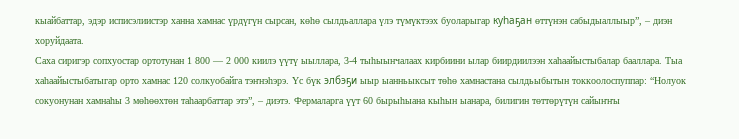кыайбаттар, эдэр исписэлиистэр ханна хамнас үрдүгүн сырсан, көһө сылдьаллара үлэ түмүктээх буоларыгар куһаҕан өттүнэн сабыдыаллыыр”, – диэн хоруйдаата.
Саха сиригэр сопхуостар ортотунан 1 800 — 2 000 киилэ үүтү ыыллара, 3-4 тыһыынчалаах кирбиини ылар биирдиилээн хаһаайыстыбалар бааллара. Тыа хаһаайыстыбатыгар орто хамнас 120 солкуобайга тэҥнэһэрэ. Үс бүк элбэҕи ыыр ыанньыксыт төһө хамнастана сылдьыбытын токкоолоспуппар: “Нолуок сокуонунан хамнаһы 3 мөһөөхтөн таһаарбаттар этэ”, – диэтэ. Фермаларга үүт 60 бырыһыана кыһын ыанара, билигин төттөрүтүн сайыҥҥы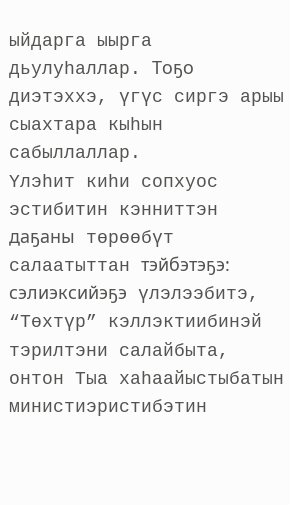ыйдарга ыырга дьулуһаллар. Тоҕо диэтэххэ, үгүс сиргэ арыы сыахтара кыһын сабыллаллар.
Үлэһит киһи сопхуос эстибитин кэнниттэн даҕаны төрөөбүт салаатыттан тэйбэтэҕэ: сэлиэксийэҕэ үлэлээбитэ, “Төхтүр” кэллэктиибинэй тэрилтэни салайбыта, онтон Тыа хаһаайыстыбатын министиэристибэтин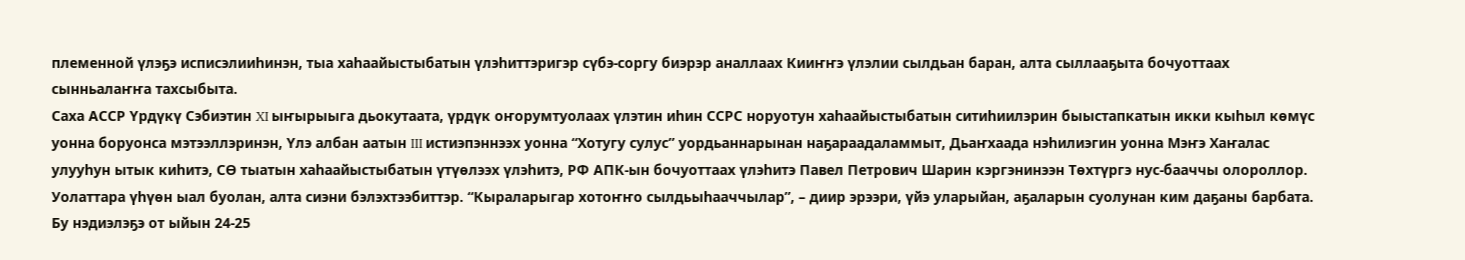племенной үлэҕэ исписэлииһинэн, тыа хаһаайыстыбатын үлэһиттэригэр сүбэ-соргу биэрэр аналлаах Кииҥҥэ үлэлии сылдьан баран, алта сыллааҕыта бочуоттаах сынньалаҥҥа тахсыбыта.
Саха АССР Үрдүкү Сэбиэтин XI ыҥырыыга дьокутаата, үрдүк оҥорумтуолаах үлэтин иһин ССРС норуотун хаһаайыстыбатын ситиһиилэрин быыстапкатын икки кыһыл көмүс уонна боруонса мэтээллэринэн, Үлэ албан аатын III истиэпэннээх уонна “Хотугу сулус” уордьаннарынан наҕараадаламмыт, Дьаҥхаада нэһилиэгин уонна Мэҥэ Хаҥалас улууһун ытык киһитэ, СӨ тыатын хаһаайыстыбатын үтүөлээх үлэһитэ, РФ АПК-ын бочуоттаах үлэһитэ Павел Петрович Шарин кэргэнинээн Төхтүргэ нус-бааччы олороллор. Уолаттара үһүөн ыал буолан, алта сиэни бэлэхтээбиттэр. “Кыраларыгар хотоҥҥо сылдьыһааччылар”, – диир эрээри, үйэ уларыйан, аҕаларын суолунан ким даҕаны барбата.
Бу нэдиэлэҕэ от ыйын 24-25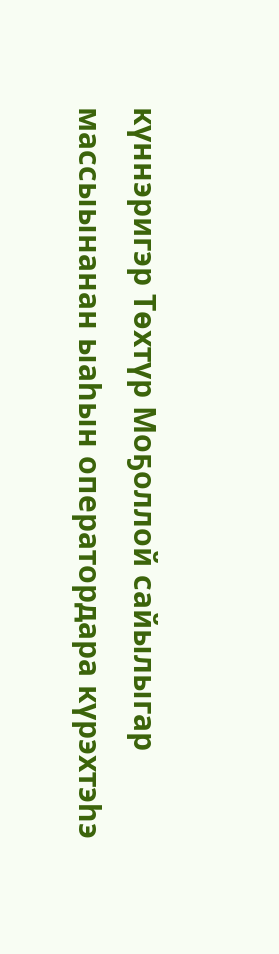күннэригэр Төхтүр Моҕоллой сайылыгар массыынанан ыаһын оператордара күрэхтэһэ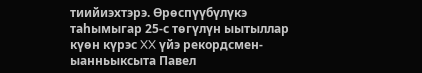тиийиэхтэрэ. Өрөспүүбүлүкэ таһымыгар 25-с төгүлүн ыытыллар күөн күрэс XX үйэ рекордсмен-ыанньыксыта Павел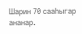Шарин 70 сааһыгар ананар.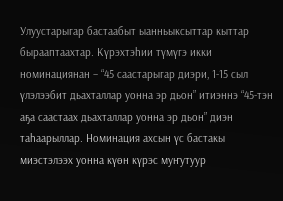Улуустарыгар бастаабыт ыанньыксыттар кыттар бырааптаахтар. Күрэхтэһии түмүгэ икки номинациянан – “45 саастарыгар диэри, 1-15 сыл үлэлээбит дьахталлар уонна эр дьон” итиэннэ “45-тэн аҕа саастаах дьахталлар уонна эр дьон” диэн таһаарыллар. Номинация ахсын үс бастакы миэстэлээх уонна күөн күрэс муҥутуур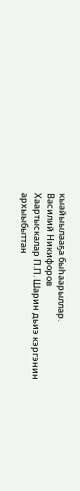кыайыылааҕа быһаарыллар.
Василий Никифоров
Хаартыскалар П.П. Шарин дьиэ кэргэнин архыыбыттан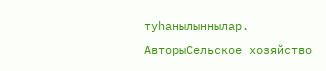туһанылыннылар.
АвторыСельское хозяйство